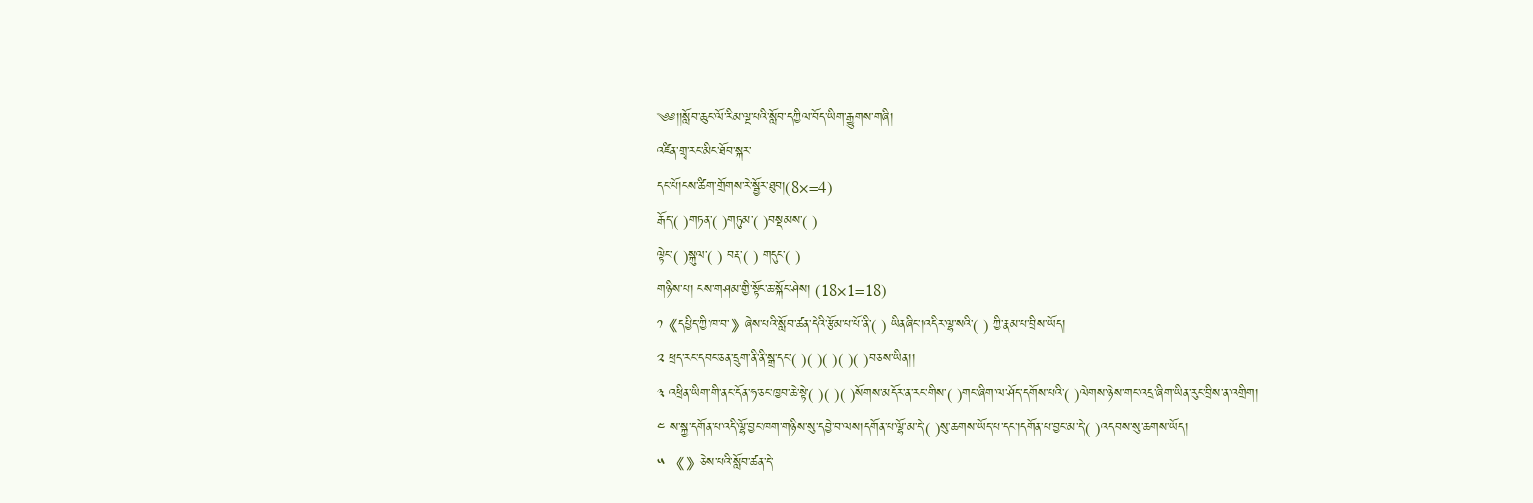༄༅།།སློབ་ཆུང་ལོ་རིམ་ལྔ་པའི་སློབ་དཀྱིལ་བོད་ཡིག་རྒྱུགས་གཞི།
འཛིན་གྲྭ་རང་མིང་ཐོབ་སྐར་
དང་པོ།ངས་ཚིག་གྲོགས་རེ་སྦྱོར་ཐུབ།(8×=4)
རྒོད་( )གཏན་( )གཏུམ་( )བསྡམས་( )
ལྟེང་( )སྐུལ་( ) བརྡ་( ) གདུང་( )
གཉིས་པ། ངས་གཤམ་གྱི་སྟོང་ཆ་སྐོང་ཤེས། (18×1=18)
༡《དཔྱིད་ཀྱི་ཁ་བ་》ཞེས་པའི་སློབ་ཚན་དེའི་རྩོམ་པ་པོ་ནི་( ) ཡིནཞིང་།འདིར་ལྷ་སའི་( ) ཀྱི་རྣམ་པ་བྲིས་ཡོད།
༢ ཕྲད་རང་དབང་ཅན་དྲུག་ནི་ནི་སྒྲ་དང་( )( )( )( )( )བཅས་ཡིན།།
༣ འཕྲིན་ཡིག་གི་ནང་དོན་ཧ་ཅང་ཁྱབ་ཆེ་སྟེ་( )( )( )སོགས་མདོར་ན་རང་གིས་( )གང་ཞིག་ལ་ཤོད་དགོས་པའི་( )ལེགས་ཉེས་གང་འདྲ་ཞིག་ཡིན་རུང་བྲིས་ན་འགྲིག།
༤ ས་སྐྱ་དགོན་པ་འདི་ལྷོ་བྱང་ཁག་གཉིས་སུ་དབྱེ་བ་ལས།དགོན་པ་ལྷོ་མ་དེ་( )སུ་ཆགས་ཡོད་པ་དང་།དགོན་པ་བྱང་མ་དེ་( )འདབས་སུ་ཆགས་ཡོད།
༥ 《》ཅེས་པའི་སློབ་ཚན་དེ་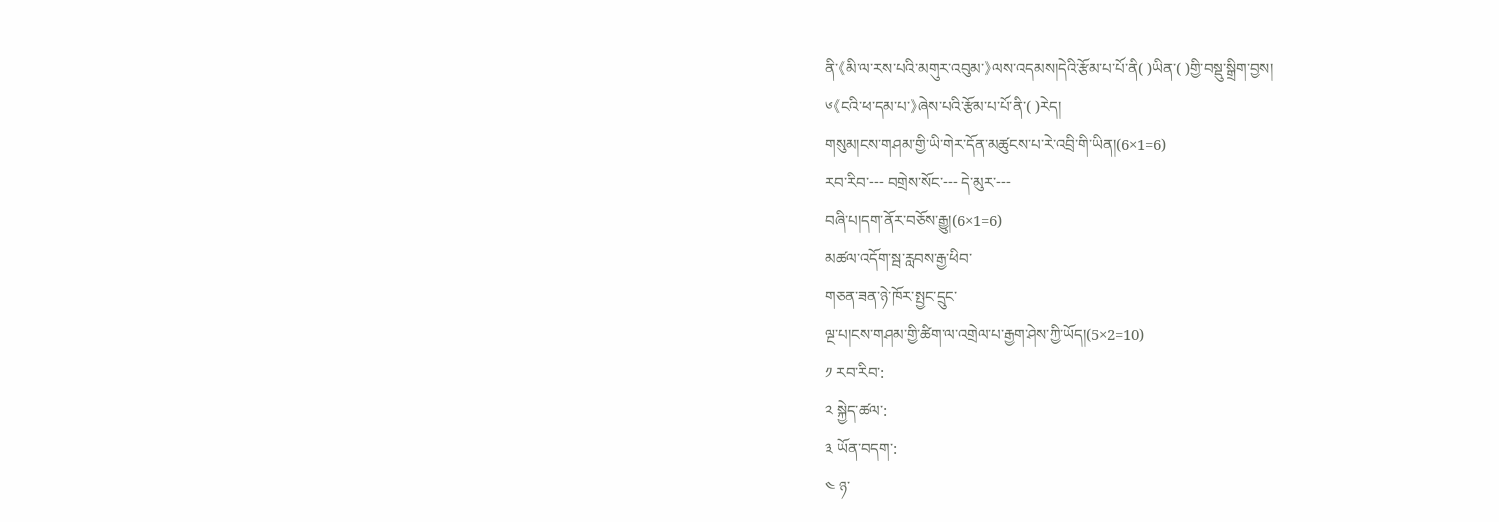ནི་《མི་ལ་རས་པའི་མགུར་འབུམ་》ལས་འདམས།དེའི་རྩོམ་པ་པོ་ནི( )ཡིན་( )གྱི་བསྡུ་སྒྲིག་བྱས།
༦《ངའི་ཕ་དམ་པ་》ཞེས་པའི་རྩོམ་པ་པོ་ནི་( )རེད།
གསུམ།ངས་གཤམ་གྱི་ཡི་གེར་དོན་མཚུངས་པ་རེ་འབྲི་གི་ཡིན།(6×1=6)
རབ་རིབ་--- བགྲེས་སོང་--- དེ་མུར་---
བཞི་པ།དག་ནོར་བཅོས་རྒྱུ།(6×1=6)
མཚལ་འདོག་སྦ་རླབས་རྒྱ་ཕིབ་
གཅན་ཟན་ཉེ་ཁོར་སྤྱང་དྲུང་
ལྔ་པ།ངས་གཤམ་གྱི་ཚིག་ལ་འགྲེལ་པ་རྒྱག་ཤེས་ཀྱི་ཡོད།(5×2=10)
༡ རབ་རིབ་:
༢ སྐྱེད་ཚལ་:
༣ ཡོན་བདག་:
༤ ཉ་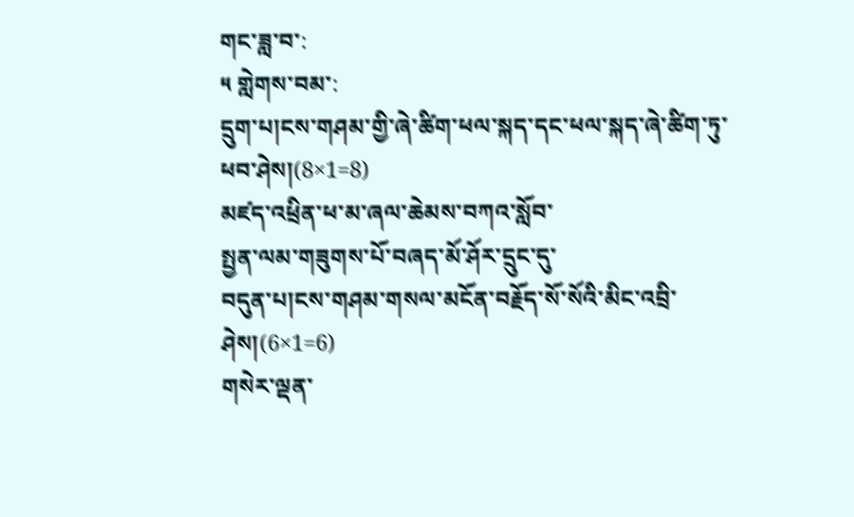གང་ཟླ་བ་:
༥ གླེགས་བམ་:
དྲུག་པ།ངས་གཤམ་གྱི་ཞེ་ཚིག་ཕལ་སྐད་དང་ཕལ་སྐད་ཞེ་ཚིག་ཏུ་ཕབ་ཤེས།(8×1=8)
མཛད་འཕྲིན་ཕ་མ་ཞལ་ཆེམས་བཀའ་སློབ་
སྤྱན་ལམ་གཟུགས་པོ་བཞད་མོ་ཤོར་དྲུང་དུ་
བདུན་པ།ངས་གཤམ་གསལ་མངོན་བརྗོད་སོ་སོའི་མིང་འབྲི་ཤེས།(6×1=6)
གསེར་ལྡན་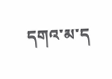དགའ་མ་ད